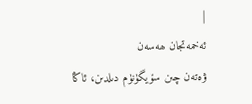|
ئەخمەتجان ھەسەن
ۋەتەن چىن سۆيگۈنۈم دىلدىن، ئاڭا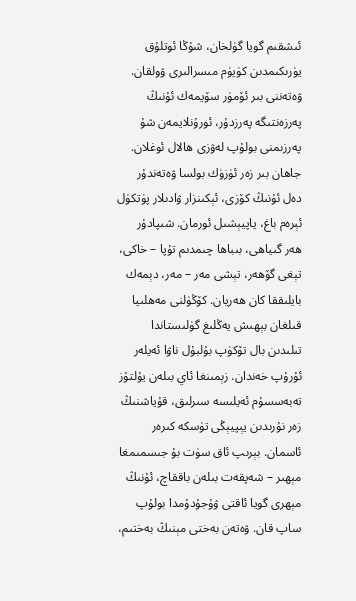ئىشقىم گويا گۈلخان، شۇڭا ئوتلۇق يۈرىكىمدىن كۈيۈم مىسرالىرى ۋولقان. ۋەتەننى بىر ئۆمۈر سۆيمەك ئۇنىڭ پەرزەنتىگە پەرزدۇر، ئورۇنلايمەن شۇ پەرزىمنى بولۇپ لەۋزى ھالال ئوغلان. جاھان بىر زەر ئۈزۈك بولسا ۋەتەندۇر دەل ئۇنىڭ كۆزى، ئېكىنزار ۋادىلار پۈتكۈل ئېرەم باغ، ياپيېشىل ئورمان. شىپادۇر ھەر گىياھى، بىباھا چىمدىم تۇپا – خاكى، تېغى گۆھەر، تېشى مەر – مەر، دېمەك بايلىققا كان ھەريان. كۆڭۈلنى مەھلىيا قىلغان بېھىش يەڭلىغ گۈلىستاندا تىلىدىن بال تۆكۈپ بۇلبۇل ناۋا ئەيلەر ئۇرۇپ خەندان. زېمىنغا ئاي بىلەن يۇلتۇز تەبەسسۇم ئەيلىسە سىرلىق، قۇياشنىڭ زەر نۇرىدىن يېپيېڭى تۈسكە كىرەر ئاسمان. بېرىپ ئاق سۈت بۇ جىسمىمغا مېھىر – شەپقەت بىلەن باققاچ، ئۇنىڭ مېھرى گويا ئاقتى ۋۇجۇدۇمدا بولۇپ ساپ قان. ۋەتەن بەختى مېنىڭ بەختىم،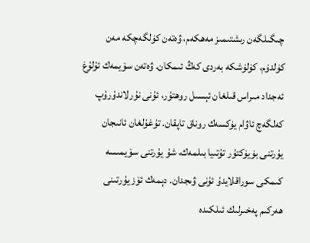چىگىلگەن رىشتىمىز مەھكەم، ۋەتەن كۈلگەچكە مەن كۈلدۈم، كۈلۈشكە بەردى كەڭ ئىمكان. ۋەتەن سۆيمەك ئۇلۇغ ئەجداد مىراس قىلغان ئېسىل روھتۇر، ئۇنى نۇرلاندۇرۇپ كەلگەچ ئاۋام يۈكسەك روناق تاپقان. تۇغۇلغان ئانىجان يۇرتنى بۈيۈكتۇر تۇتىيا بىلمەك، شۇ يۇرتنى سۆيمىسە كىمكى سوراقلايدۇ ئۇنى ۋىجدان. دېمەك ئۆز يۇرتىنى ھەركىم پەخىرلىك ئىلكىدە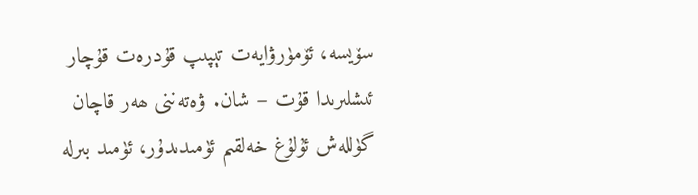سۆيسە، ئۆمۈرۋايەت تېپىپ قۇدرەت قۇچار ئىشلىرىدا قۇت – شان. ۋەتەننى ھەر قاچان گۈللەش ئۇلۇغ خەلقىم ئۈمىدىدۇر، ئۈمىد بىرلە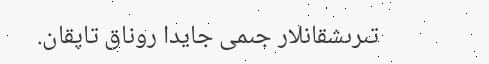تىرىشقانلار جىمى جايدا روناق تاپقان.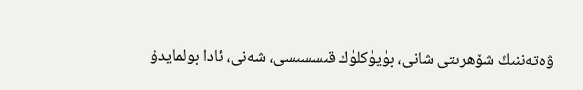ۋەتەننىڭ شۆھرىتى شانى، بۈيۈكلۈك قىسسىسى، شەنى، ئادا بولمايدۇ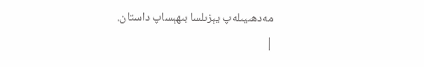مەدھىيىلەپ يېزىلسا بىھېساپ داستان.
|